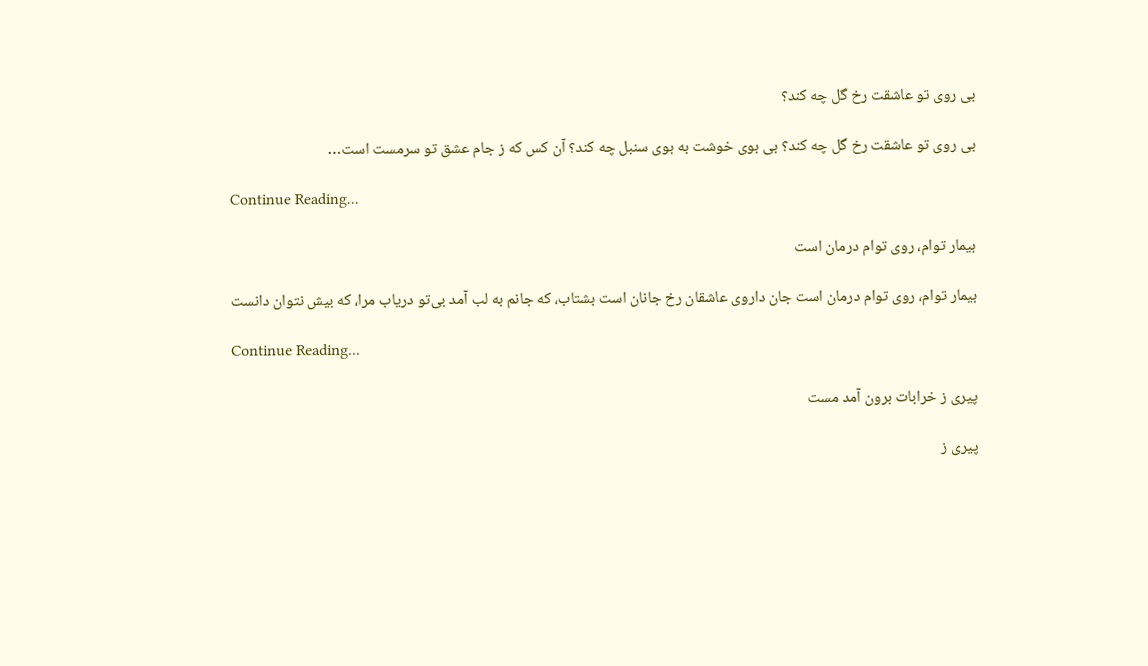بی روی تو عاشقت رخ گل چه کند؟

بی روی تو عاشقت رخ گل چه کند؟ بی بوی خوشت به بوی سنبل چه کند؟ آن کس که ز جام عشق تو سرمست است…

Continue Reading...

بیمار توام، روی توام درمان است

بیمار توام، روی توام درمان است جان داروی عاشقان رخ جانان است بشتاب، که جانم به لب آمد بی‌تو دریاب مرا، که بیش نتوان دانست

Continue Reading...

پیری ز خرابات برون آمد مست

پیری ز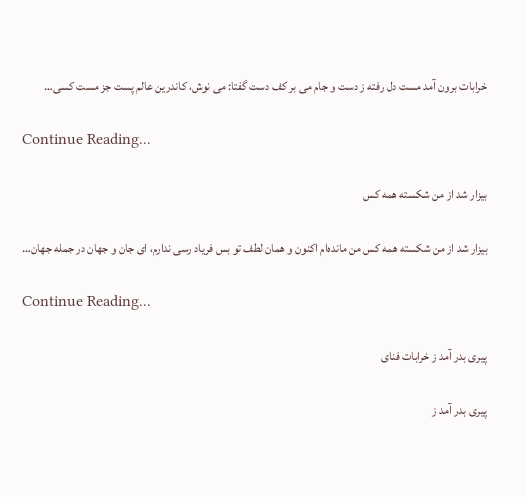خرابات برون آمد مست دل رفته ز دست و جام می بر کف دست گفتا: می نوش، کاندرین عالم پست جز مست کسی…

Continue Reading...

بیزار شد از من شکسته همه کس

بیزار شد از من شکسته همه کس من مانده‌ام اکنون و همان لطف تو بس فریاد رسی ندارم، ای جان و جهان در جمله جهان…

Continue Reading...

پیری بدر آمد ز خرابات فنای

پیری بدر آمد ز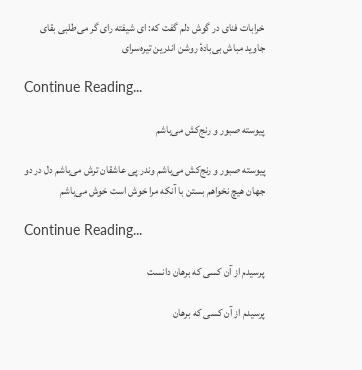خرابات فنای در گوش دلم گفت که: ای شیفته رای گر می‌طلبی بقای جاوید مباش بی‌بادهٔ روشن اندرین تیره‌سرای

Continue Reading...

پیوسته صبور و رنج‌کش می‌باشم

پیوسته صبور و رنج‌کش می‌باشم وندر پی عاشقان ترش می‌باشم دل در دو جهان هیچ نخواهم بستن با آنکه مرا خوش است خوش می‌باشم

Continue Reading...

پرسیدم از آن کسی که برهان دانست

پرسیدم از آن کسی که برهان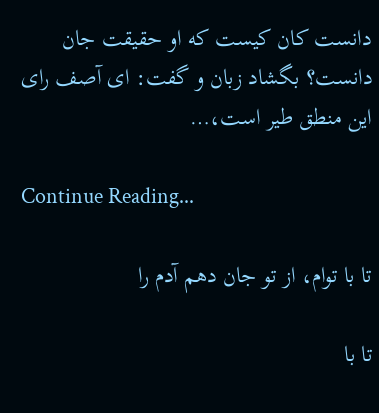دانست کان کیست که او حقیقت جان دانست؟ بگشاد زبان و گفت: ای آصف رای این منطق طیر است،…

Continue Reading...

تا با توام، از تو جان دهم آدم را

تا با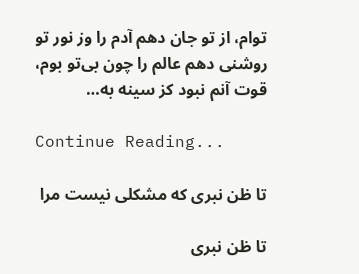توام، از تو جان دهم آدم را وز نور تو روشنی دهم عالم را چون بی‌تو بوم، قوت آنم نبود کز سینه به…

Continue Reading...

تا ظن نبری که مشکلی نیست مرا

تا ظن نبری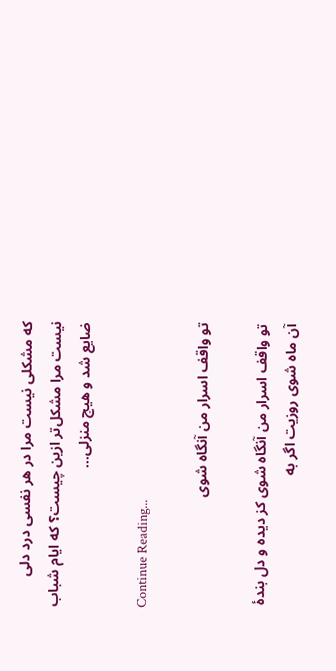که مشکلی نیست مرا در هر نفسی درد دلی نیست مرا مشکل‌تر ازین چیست؟ که ایام شباب ضایع شد و هیچ منزلی…

Continue Reading...

تو واقف اسرار من آنگاه شوی

تو واقف اسرار من آنگاه شوی کز دیده و دل بندهٔ آن ماه شوی روزیت اگر به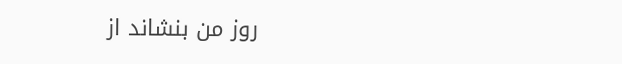روز من بنشاند از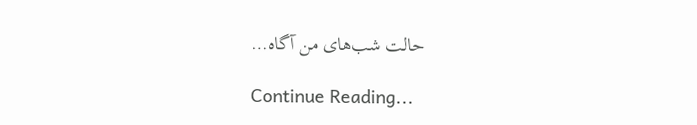حالت شب‌های من آگاه…

Continue Reading...